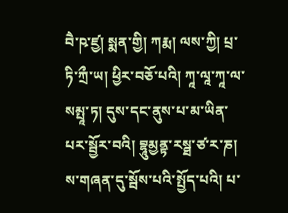བཻ་ཥ་ཛྱ། སྨན་གྱི། ཀརྨ། ལས་ཀྱི། པྲ་ཏི་ཀྲྀ་ཡ། ཕྱིར་བཅོ་པའི། ཀཱ་ལཱ་ཀཱ་ལ་སམྤཱ་ཏ། དུས་དང་ནུས་པ་མ་ཡིན་ པར་སྦྱོར་བའི། བྷཱུམྱནྟ་རསྠ་ཙ་ར་ཎ། ས་གཞན་དུ་སྦོས་པའི་སྤྱོད་པའི། པ་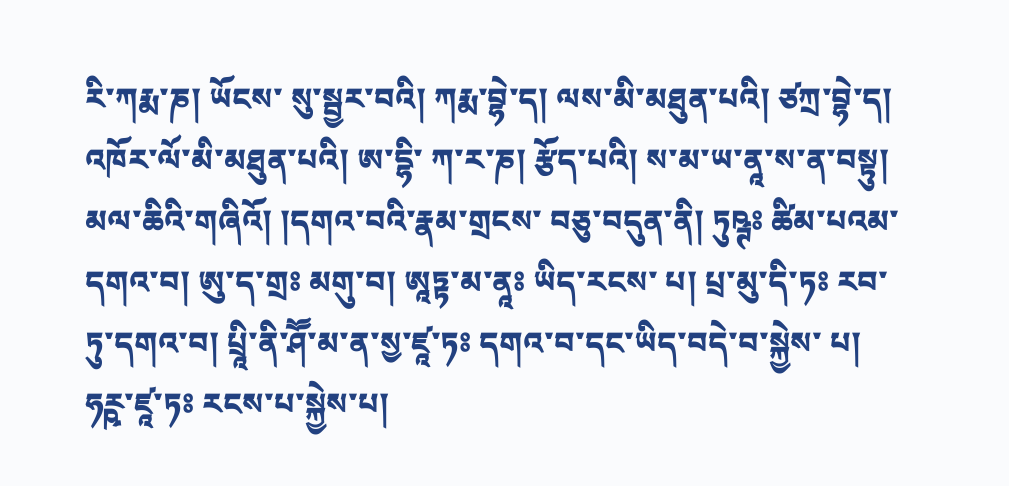རི་ཀརྨ་ཎ། ཡོངས་ སུ་སྦྱར་བའི། ཀརྨ་བྷེ་ད། ལས་མི་མཐུན་པའི། ཙཀྲ་བྷེ་ད། འཁོར་ལོ་མི་མཐུན་པའི། ཨ་དྷི་ ཀ་ར་ཎ། རྩོད་པའི། ས་མ་ཡ་ནཱ་ས་ན་བསྟུ། མལ་ཆིའི་གཞིའོ། །དགའ་བའི་རྣམ་གྲངས་ བཅུ་བདུན་ནི། ཏུཥྚཿ ཚིམ་པའམ་དགའ་བ། ཨུ་ད་གྲཿ མགུ་བ། ཨཱཏྟ་མ་ནཱཿ ཡིད་རངས་ པ། པྲ་མུ་དི་ཏཿ རབ་ཏུ་དགའ་བ། པྲཱི་ནི་ཤཽ་མ་ན་སྱ་ཛཱ་ཏཿ དགའ་བ་དང་ཡིད་བདེ་བ་སྐྱེས་ པ། ཧཪྵ་ཛཱ་ཏཿ རངས་པ་སྐྱེས་པ།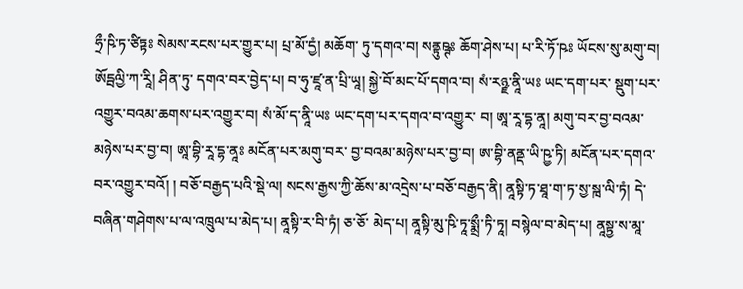ཧྲྀ་ཥི་ཏ་ཙིཏྟཿ སེམས་རངས་པར་གྱུར་པ། པྲ་མོ་དྱཾ། མཆོག་ ཏུ་དགའ་བ། སནྟུཥྚཿ ཆོག་ཤེས་པ། པ་རི་ཏོ་ཥཿ ཡོངས་སུ་མགུ་བ། ཨོདྦལྱི་ཀ་རཱི། ཤིན་ཏུ་ དགའ་བར་བྱེད་པ། བ་ཧུ་ཛཱ་ན་པྲི་ཡཱ། སྐྱེ་བོ་མང་པོ་དགའ་བ། སཾ་རཉྫ་ནཱི་ཡཿ ཡང་དག་པར་ སྡུག་པར་འགྱུར་བའམ་ཆགས་པར་འགྱུར་བ། སཾ་མོ་ད་ནཱི་ཡཿ ཡང་དག་པར་དགའ་བ་འགྱུར་ བ། ཨཱ་རཱ་དྷ་ནཱ། མགུ་བར་བྱ་བའམ་མཉེས་པར་བྱ་བ། ཨཱ་བྷི་རཱ་དྷ་ནཱཿ མངོན་པར་མགུ་བར་ བྱ་བའམ་མཉེས་པར་བྱ་བ། ཨ་བྷི་ནནྡ་ཡི་ཥྱ་ཏི། མངོན་པར་དགའ་བར་འགྱུར་བའོ། ། བཅོ་བརྒྱད་པའི་སྡེ་ལ། སངས་རྒྱས་ཀྱི་ཆོས་མ་འདྲེས་པ་བཅོ་བརྒྱད་ནི། ནཱསྟི་ཏ་ཐཱ་ག་ཏ་སྱ་སྑ་ལི་ཏཾ། དེ་བཞིན་གཤེགས་པ་ལ་འཁྲུལ་པ་མེད་པ། ནཱསྟི་ར་བི་ཏཾ། ཅ་ཅོ་ མེད་པ། ནཱསྟི་མུ་ཥི་ཏཱ་སྨྲྀ་ཏི་ཏཱ། བསྙེལ་བ་མེད་པ། ནཱསྟྱ་ས་མཱ་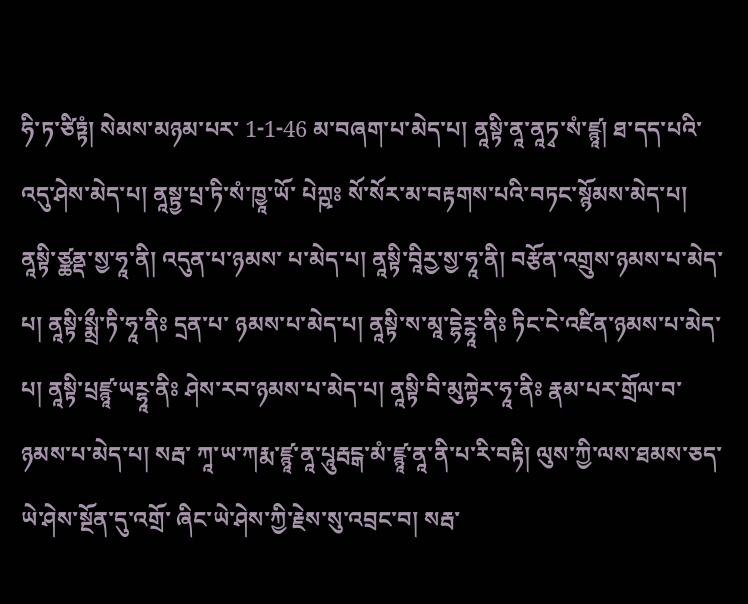ཧི་ཏ་ཙིཏྟཾ། སེམས་མཉམ་པར་ 1-1-46 མ་བཞག་པ་མེད་པ། ནཱསྟི་ནཱ་ནཱཏྭ་སཾ་ཛྙཱ། ཐ་དད་པའི་འདུ་ཤེས་མེད་པ། ནཱསྟྱ་པྲ་ཏི་སཾ་ཁྱཱ་ཡོ་ པེཀྵཿ སོ་སོར་མ་བརྟགས་པའི་བཏང་སྙོམས་མེད་པ། ནཱསྟི་ཙྪནྡ་སྱ་ཧཱ་ནི། འདུན་པ་ཉམས་ པ་མེད་པ། ནཱསྟི་བཱིརྱ་སྱ་ཧཱ་ནི། བརྩོན་འགྲུས་ཉམས་པ་མེད་པ། ནཱསྟི་སྨྲྀ་ཏི་ཧཱ་ནིཿ དྲན་པ་ ཉམས་པ་མེད་པ། ནཱསྟི་ས་མཱ་དྷེཪྷཱ་ནིཿ ཏིང་ངེ་འཛིན་ཉམས་པ་མེད་པ། ནཱསྟི་པྲཛྙཱ་ཡཪྷཱ་ནིཿ ཤེས་རབ་ཉམས་པ་མེད་པ། ནཱསྟི་བི་མུཀྟེར་ཧཱ་ནིཿ རྣམ་པར་གྲོལ་བ་ཉམས་པ་མེད་པ། སརྦ་ ཀཱ་ཡ་ཀརྨ་ཛྙཱ་ནཱ་པཱུརྦངྒ་མཾ་ཛྙཱ་ནཱ་ནི་པ་རི་བརྟི། ལུས་ཀྱི་ལས་ཐམས་ཅད་ཡེ་ཤེས་སྔོན་དུ་འགྲོ་ ཞིང་ཡེ་ཤེས་ཀྱི་རྗེས་སུ་འབྲང་བ། སརྦ་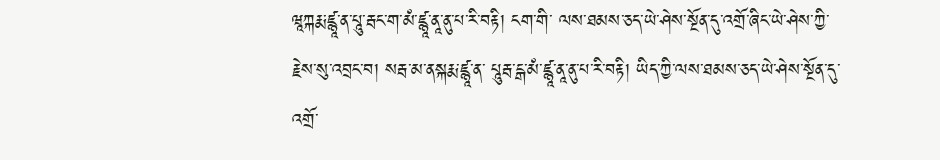ཝཱཀྐརྨ་ཛྙཱ་ན་པཱུ་རྦང་ག་མཾ་ཛྙཱ་ནཱ་ནུ་པ་རི་བརྟི། ངག་གི་ ལས་ཐམས་ཅད་ཡེ་ཤེས་སྔོན་དུ་འགྲོ་ཞིང་ཡེ་ཤེས་ཀྱི་རྗེས་སུ་འབྲང་བ། སརྦ་མ་ནསྐརྨ་ཛྙཱ་ན་ པཱུརྦ་ངྒ་མཾ་ཛྙཱ་ནཱ་ནུ་པ་རི་བརྟི། ཡིད་ཀྱི་ལས་ཐམས་ཅད་ཡེ་ཤེས་སྔོན་དུ་འགྲོ་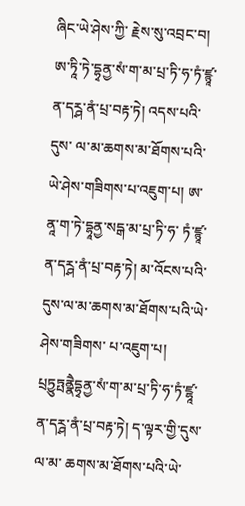ཞིང་ཡེ་ཤེས་ཀྱི་ རྗེས་སུ་འབྲང་བ། ཨ་ཏཱི་ཏེ་དྷྭནྱ་སཾ་ག་མ་པྲ་ཏི་ཧ་ཏཾ་ཛྙཱ་ན་དཪྴ་ནཾ་པྲ་བརྟ་ཏེ། འདས་པའི་དུས་ ལ་མ་ཆགས་མ་ཐོགས་པའི་ཡེ་ཤེས་གཟིགས་པ་འཇུག་པ། ཨ་ནཱ་ག་ཏེ་དྷཱནྱ་སདྒ་མ་པྲ་ཏི་ཧ་ ཏཾ་ཛྙཱ་ན་དཪྴ་ནཾ་པྲ་བརྟ་ཏེ། མ་འོངས་པའི་དུས་ལ་མ་ཆགས་མ་ཐོགས་པའི་ཡེ་ཤེས་གཟིགས་ པ་འཇུག་པ། པྲཏྱུཏྤནྣཻདྷྭནྱ་སཾ་ག་མ་པྲ་ཏི་ཧ་ཏཾ་ཛྷཱ་ན་དཪྴ་ནཾ་པྲ་བརྟ་ཏེ། ད་ལྟར་གྱི་དུས་ལ་མ་ ཆགས་མ་ཐོགས་པའི་ཡེ་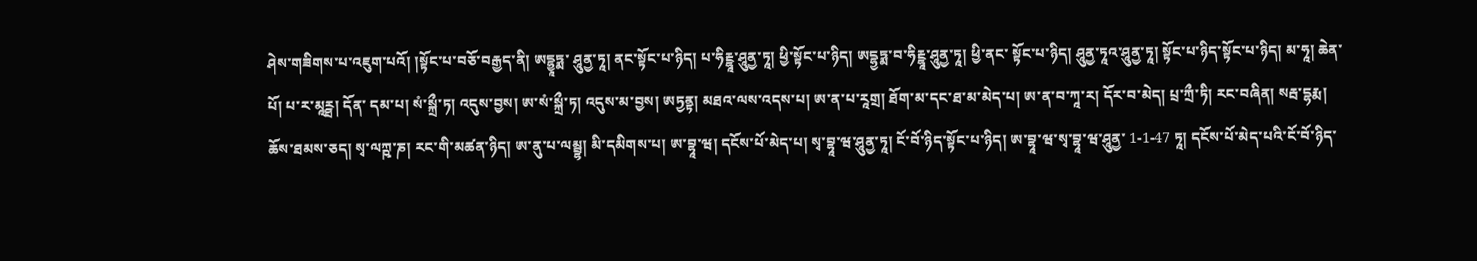ཤེས་གཟིགས་པ་འཇུག་པའོ། །སྟོང་པ་བཅོ་བརྒྱད་ནི། ཨདྷྱཱཏྨ་ ཤཱུནྱ་ཏཱ། ནང་སྟོང་པ་ཉིད། པ་ཧིརྔྷཱ་ཤཱུནྱ་ཏཱ། ཕྱི་སྟོང་པ་ཉིད། ཨདྷྱཏྨ་བ་ཧིརྔྷཱ་ཤཱུནྱ་ཏཱ། ཕྱི་ནང་ སྟོང་པ་ཉིད། ཤཱུནྱ་ཏཱའ་ཤཱུནྱ་ཏཱ། སྟོང་པ་ཉིད་སྟོང་པ་ཉིད། མ་ཧཱ། ཆེན་པོ། པ་ར་མཱཪྠ། དོན་ དམ་པ། སཾ་སྐྲྀ་ཏ། འདུས་བྱས། ཨ་སཾ་སྐྲྀ་ཏ། འདུས་མ་བྱས། ཨཏྱནྟ། མཐའ་ལས་འདས་པ། ཨ་ན་པ་རཱགྲ། ཐོག་མ་དང་ཐ་མ་མེད་པ། ཨ་ན་བ་ཀཱ་ར། དོར་བ་མེད། པྲ་ཀྲྀ་ཏི། རང་བཞིན། སརྦ་དྷརྨ། ཆོས་ཐམས་ཅད། སྭ་ལཀྵ་ཎ། རང་གི་མཚན་ཉིད། ཨ་ནུ་པ་ལམྦྷ། མི་དམིགས་པ། ཨ་བྷཱ་ཝ། དངོས་པོ་མེད་པ། སྭ་བྷཱ་ཝ་ཤཱུནྱ་ཏཱ། ངོ་བོ་ཉིད་སྟོང་པ་ཉིད། ཨ་བྷཱ་ཝ་སྭ་བྷཱ་ཝ་ཤཱུནྱ་ 1-1-47 ཏཱ། དངོས་པོ་མེད་པའི་ངོ་བོ་ཉིད་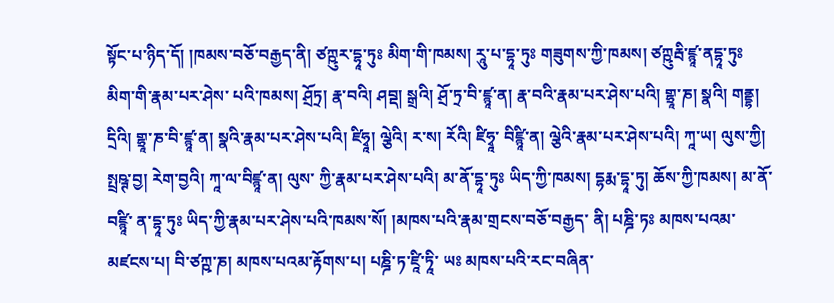སྟོང་པ་ཉིད་དོ། །ཁམས་བཅོ་བརྒྱད་ནི། ཙཀྵུར་དྷཱ་ཏུཿ མིག་གི་ཁམས། རཱུ་པ་དྷཱ་ཏུཿ གཟུགས་ཀྱི་ཁམས། ཙཀྵུརྦི་ཛྙཱ་ནདྷཱ་ཏུཿ མིག་གི་རྣམ་པར་ཤེས་ པའི་ཁམས། ཤྲོཏྲ། རྣ་བའི། ཤབྡ། སྒྲའི། ཤྲོ་ཏྲ་བི་ཛྙཱ་ན། རྣ་བའི་རྣམ་པར་ཤེས་པའི། གྷྲཱ་ཎ། སྣའི། གནྡྷ། དྲིའི། གྷྲཱ་ཎ་བི་ཛྙཱ་ན། སྣའི་རྣམ་པར་ཤེས་པའི། ཛིཧྭཱ། ལྕེའི། ར་ས། རོའི། ཛིཧྭཱ་ བིཛྙཱི་ན། ལྕེའི་རྣམ་པར་ཤེས་པའི། ཀཱ་ཡ། ལུས་ཀྱི། སྤྲཥྚ་བྱ། རེག་བྱའི། ཀཱ་ལ་བིཛྙཱ་ན། ལུས་ ཀྱི་རྣམ་པར་ཤེས་པའི། མ་ནོ་དྷཱ་ཏུཿ ཡིད་ཀྱི་ཁམས། དྷརྨ་དྷཱ་ཏུ། ཆོས་ཀྱི་ཁམས། མ་ནོ་བཛྙཱི་ ན་དྷཱ་ཏུཿ ཡིད་ཀྱི་རྣམ་པར་ཤེས་པའི་ཁམས་སོ། །མཁས་པའི་རྣམ་གྲངས་བཅོ་བརྒྱད་ ནི། པཎྜི་ཏཿ མཁས་པའམ་མཛངས་པ། བི་ཙཀྵ་ཎ། མཁས་པའམ་རྟོགས་པ། པཎྜི་ཏ་ཛཱི་ཏཱི་ ཡཿ མཁས་པའི་རང་བཞིན་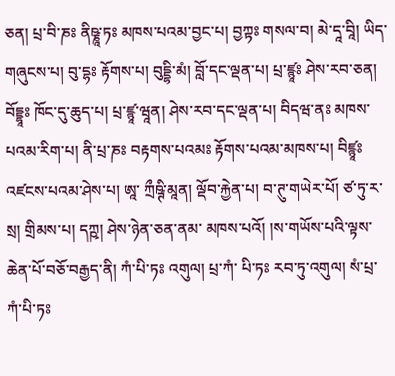ཅན། པྲ་བི་ཎཿ ནིཥྞཱ་ཏཿ མཁས་པའམ་བྱང་པ། བྱཀྟཿ གསལ་བ། མེ་དཱ་བཱི། ཡིད་གཞུངས་པ། བུ་དྷཿ རྟོགས་པ། བུདྡྷི་མཾ། བློ་དང་ལྡན་པ། པྲ་ཛྙཱཿ ཤེས་རབ་ཅན། བོདྡྷཱཿ ཁོང་དུ་ཆུད་པ། པྲ་ཛྙཱ་ཝཱན། ཤེས་རབ་དང་ལྡན་པ། བིདཝ་ནཿ མཁས་པའམ་རིག་པ། ནི་པྲ་ཎཿ བརྟགས་པའམཿ རྟོགས་པའམ་མཁས་པ། བིཛྙཱཿ འཛངས་པའམ་ཤེས་པ། ཨཱ་ ཀྲྀཥྚི་མཱན། ལྡོབ་རྐྱེན་པ། བ་ཊུ་གཡེར་པོ། ཙ་ཏུ་ར་སྲ། གྲིམས་པ། དཀྵ། ཤེས་ཉེན་ཅན་ནམ་ མཁས་པའོ། །ས་གཡོས་པའི་ལྟས་ཆེན་པོ་བཅོ་བརྒྱད་ནི། ཀཾ་པི་ཏཿ འགུལ། པྲ་ཀཾ་ པི་ཏཿ རབ་ཏུ་འགུལ། སཾ་པྲ་ཀཾ་པི་ཏཿ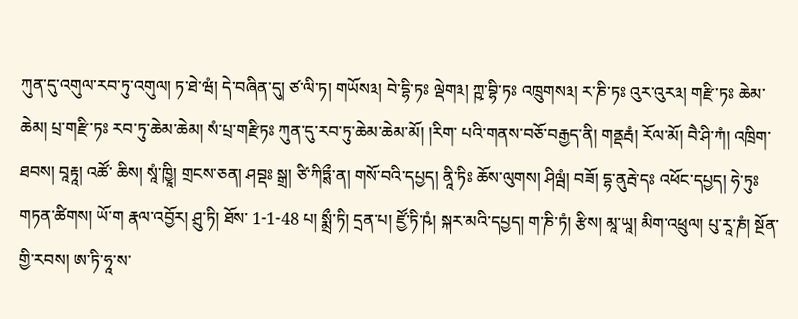ཀུན་དུ་འགུལ་རབ་ཏུ་འགུལ། ཏ་ཐེ་ཝཾ། དེ་བཞིན་དུ། ཙ་ལི་ཏ། གཡོས༣། བེ་དྷི་ཏཿ ལྡེག༣། ཀྵ་བྷི་ཏཿ འཁྲུགས༣། ར་ཎི་ཏཿ འུར་འུར༣། གརྫི་ཏཿ ཆེམ་ཆེམ། པྲ་གརྫི་ཏཿ རབ་ཏུ་ཆེམ་ཆེམ། སཾ་པྲ་གརྫིཏཿ ཀུན་དུ་རབ་ཏུ་ཆེམ་ཆེམ་མོ། །རིག་ པའི་གནས་བཅོ་བརྒྱད་ནི། གནྡརྦཾ། རོལ་མོ། བཻ་ཤི་ཀཾ། འཁྲིག་ཐབས། བཱརྟཱ། འཚོ་ ཆིས། སཱཾ་ཁྱཱི། གྲངས་ཅན། ཤབྡཿ སྒྲ། ཙི་ཀིཏྶྀ་ན། གསོ་བའི་དཔྱད། ནཱི་ཏིཿ ཆོས་ལུགས། ཤིལྦཾ། བཟོ། དྷ་ནུརྦེ་དཿ འཕོང་དཔྱད། ཧེ་ཏུཿ གཏན་ཚིགས། ཡོ་ག རྣལ་འབྱོར། ཤྲུ་ཏི། ཐོས་ 1-1-48 པ། སྨྲྀ་ཏི། དྲན་པ། ཛྱོ་ཏི་ཥཾ། སྐར་མའི་དཔྱད། ག་ཎི་ཏཾ། རྩིས། མཱ་ཡཱ། མིག་འཕྲུལ། པུ་རཱ་ཎཾ། སྔོན་གྱི་རབས། ཨ་ཏི་ཧཱ་ས་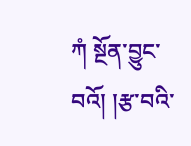ཀཾ སྔོན་བྱུང་བའོ། །རྩ་བའི་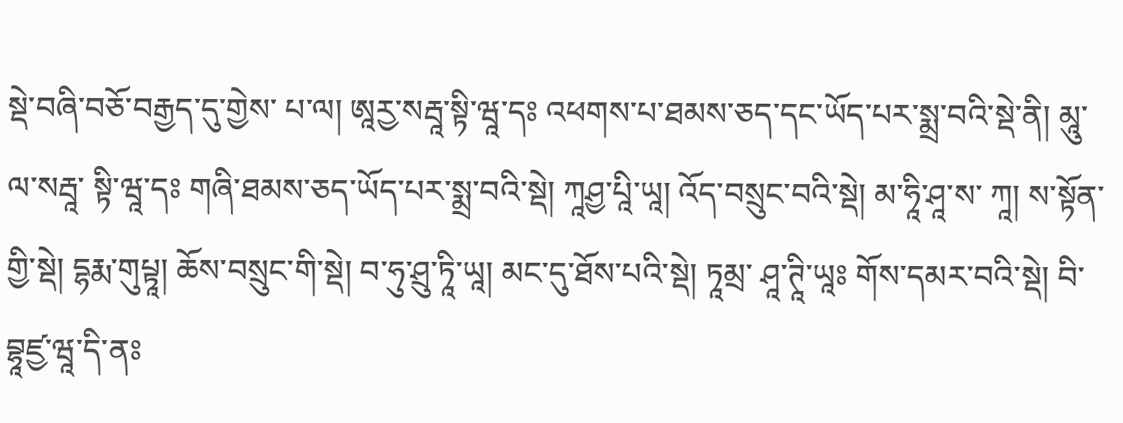སྡེ་བཞི་བཅོ་བརྒྱད་དུ་གྱེས་ པ་ལ། ཨཱརྱ་སརྦཱ་སྟི་ཝཱ་དཿ འཕགས་པ་ཐམས་ཅད་དང་ཡོད་པར་སྨྲ་བའི་སྡེ་ནི། མཱུ་ལ་སརྦཱ་ སྟི་ཝཱ་དཿ གཞི་ཐམས་ཅད་ཡོད་པར་སྨྲ་བའི་སྡེ། ཀཱཤྱ་པཱི་ཡཱ། འོད་བསྲུང་བའི་སྡེ། མ་ཧཱི་ཤཱ་ས་ ཀཱ། ས་སྟོན་གྱི་སྡེ། དྷརྨ་གུཔྟཱ། ཆོས་བསྲུང་གི་སྡེ། བ་ཧུ་ཤྲུ་ཏཱི་ཡཱ། མང་དུ་ཐོས་པའི་སྡེ། ཏཱམྲ་ ཤཱ་ཊཱི་ཡཱཿ གོས་དམར་བའི་སྡེ། བི་བྷཱཛྱ་ཝཱ་དི་ནཿ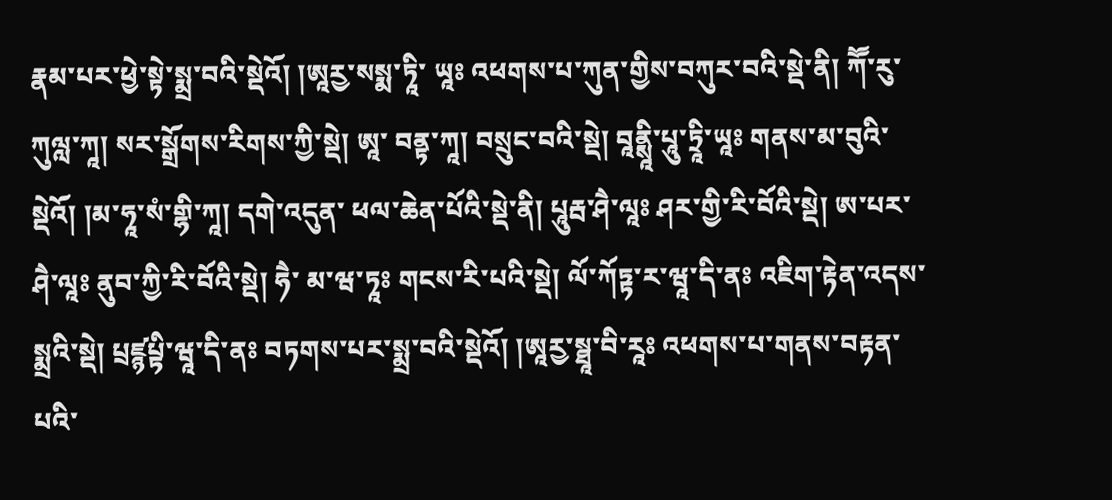རྣམ་པར་ཕྱེ་སྟེ་སྨྲ་བའི་སྡེའོ། །ཨཱརྱ་སསྨ་ཏཱི་ ཡཱཿ འཕགས་པ་ཀུན་གྱིས་བཀུར་བའི་སྡེ་ནི། ཀཽ་རུ་ཀུལླ་ཀཱ། སར་སྒྲོགས་རིགས་ཀྱི་སྡེ། ཨཱ་ བནྟ་ཀཱ། བསྲུང་བའི་སྡེ། བཱནྶཱི་པཱུ་ཏྲཱི་ཡཱཿ གནས་མ་བུའི་སྡེའོ། །མ་ཧཱ་སཾ་གྷི་ཀཱ། དགེ་འདུན་ ཕལ་ཆེན་པོའི་སྡེ་ནི། པཱུརྦ་ཤཻ་ལཱཿ ཤར་གྱི་རི་བོའི་སྡེ། ཨ་པར་ཤཻ་ལཱཿ ནུབ་ཀྱི་རི་བོའི་སྡེ། ཧཻ་ མ་ཝ་ཏཱཿ གངས་རི་པའི་སྡེ། ལོ་ཀོཏྟ་ར་ཝཱ་དི་ནཿ འཇིག་རྟེན་འདས་སྨྲའི་སྡེ། པྲཛྙཔྟི་ཝཱ་དི་ནཿ བཏགས་པར་སྨྲ་བའི་སྡེའོ། །ཨཱརྱ་སྠཱ་བི་རཱཿ འཕགས་པ་གནས་བརྟན་པའི་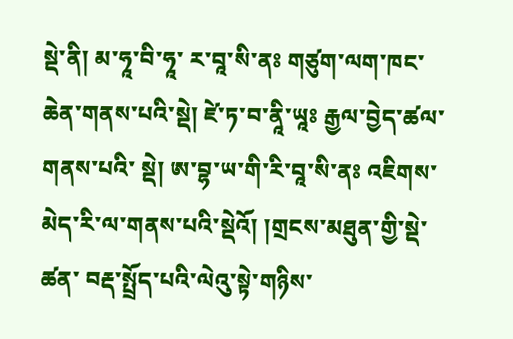སྡེ་ནི། མ་ཧཱ་བི་ཧཱ་ ར་བཱ་སི་ནཿ གཙུག་ལག་ཁང་ཆེན་གནས་པའི་སྡེ། ཛེ་ཏ་བ་ནཱི་ཡཱཿ རྒྱལ་བྱེད་ཚལ་གནས་པའི་ སྡེ། ཨ་བྷ་ཡ་གི་རི་བཱ་སི་ནཿ འཇིགས་མེད་རི་ལ་གནས་པའི་སྡེའོ། །གྲངས་མཐུན་གྱི་སྡེ་ཚན་ བརྡ་སྤྲོད་པའི་ལེའུ་སྟེ་གཉིས་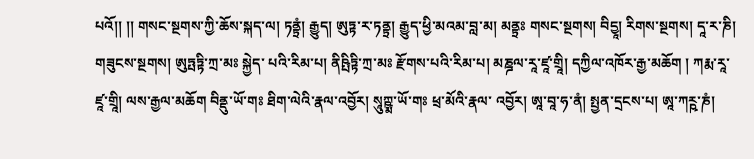པའོ།། །། གསང་སྔགས་ཀྱི་ཆོས་སྐད་ལ། ཏནྟྲཾ། རྒྱུད། ཨུཏྟ་ར་ཏནྟྲ། རྒྱུད་ཕྱི་མའམ་བླ་མ། མནྟྲཿ གསང་སྔགས། བིདྱཱ། རིགས་སྔགས། དཱ་ར་ཎི། གཟུངས་སྔགས། ཨུཏྤཏྟི་ཀྲ་མཿ སྐྱེད་ པའི་རིམ་པ། ནིཥྤིཏྟི་ཀྲ་མཿ རྫོགས་པའི་རིམ་པ། མཎྜལ་རཱ་ཛཱ་གྲཱི། དཀྱིལ་འཁོར་རྒྱ་མཆོག ། ཀརྨ་རཱ་ཛཱ་གྲཱི། ལས་རྒྱལ་མཆོག བིནྡུ་ཡོ་གཿ ཐིག་ལེའི་རྣལ་འབྱོར། སཱུཀྵྨ་ཡོ་གཿ ཕྲ་མོའི་རྣལ་ འབྱོར། ཨཱ་བཱ་ཧ་ནཾ། སྤྱན་དྲངས་པ། ཨཱ་ཀཪྵ་ཎཾ།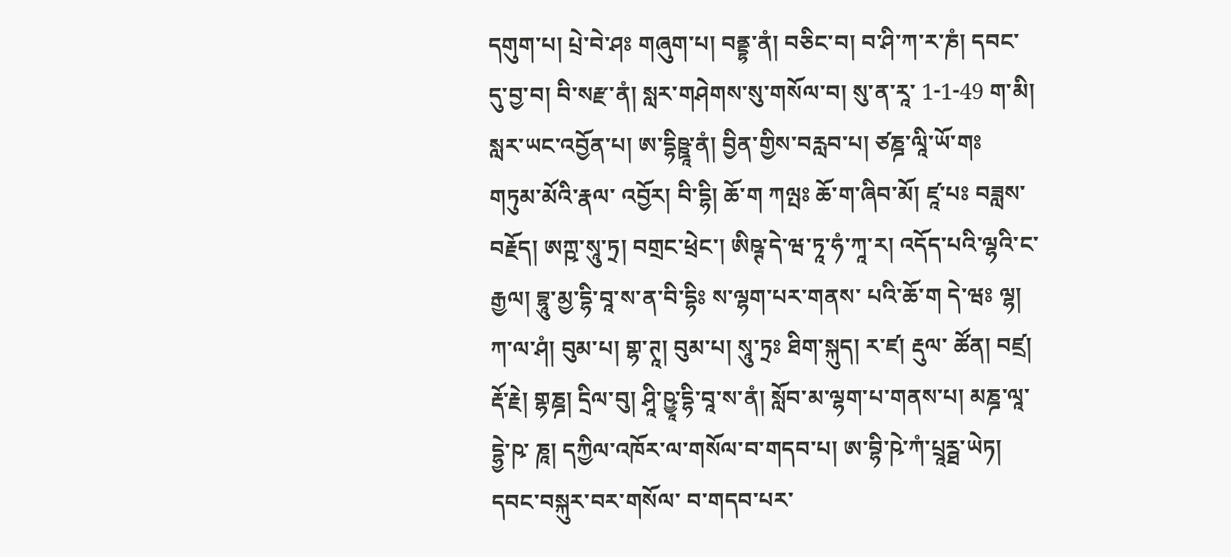དགུག་པ། པྲེ་བེ་ཤཿ གཞུག་པ། བནྡྷ་ནཾ། བཅིང་བ། བ་ཤི་ཀ་ར་ཎཾ། དབང་དུ་བྱ་བ། བི་སརྫ་ནཾ། སླར་གཤེགས་སུ་གསོལ་བ། སུ་ན་རཱ་ 1-1-49 ག་མི། སླར་ཡང་འབྱོན་པ། ཨ་དྷིཥྛཱ་ནཾ། བྱིན་གྱིས་བརླབ་པ། ཙཎྜ་ལཱི་ཡོ་གཿ གཏུམ་མོའི་རྣལ་ འབྱོར། བི་དྷི། ཆོ་ག ཀལྤཿ ཆོ་ག་ཞིབ་མོ། ཛཱ་པཿ བཟླས་བརྗོད། ཨཀྵ་སཱུ་ཏྲ། བགྲང་ཕྲེང་། ཨིཥྚ་དེ་ཝ་ཏཱ་ཧཾ་ཀཱ་ར། འདོད་པའི་ལྷའི་ང་རྒྱལ། བྷཱུ་མྱ་དྷི་བཱ་ས་ན་བི་དྷིཿ ས་ལྷག་པར་གནས་ པའི་ཆོ་ག དེ་ཝཿ ལྷ། ཀ་ལ་ཤཾ། བུམ་པ། གྷ་ཊཱ། བུམ་པ། སཱུ་ཏྲཿ ཐིག་སྐུད། ར་ཛ། རྡུལ་ ཚོན། བཛྲ། རྡོ་རྗེ། གྷཎྜ། དྲིལ་བུ། ཤཱི་ཥྱཱ་དྷི་བཱ་ས་ནཾ། སློབ་མ་ལྷག་པ་གནས་པ། མཎྜ་ལཱ་དྷྱེ་ཥ་ ཎཱ། དཀྱིལ་འཁོར་ལ་གསོལ་བ་གདབ་པ། ཨ་བྷི་ཥེ་ཀཾ་པྲཱཪྠ་ཡེཏ། དབང་བསྐུར་བར་གསོལ་ བ་གདབ་པར་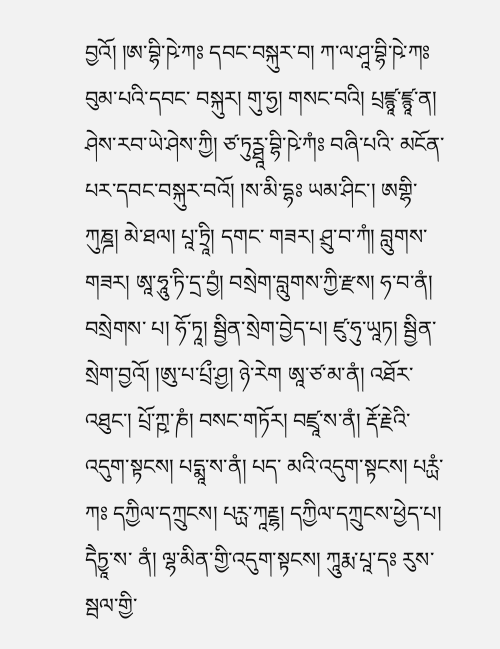བྱའོ། །ཨ་བྷི་ཥེ་ཀཿ དབང་བསྐུར་བ། ཀ་ལ་ཤཱ་བྷི་ཥེ་ཀཿ བུམ་པའི་དབང་ བསྐུར། གུ་ཧྱ། གསང་བའི། པྲཛྙཱ་ཛྙཱ་ན། ཤེས་རབ་ཡེ་ཤེས་ཀྱི། ཙ་ཏུཪྠཱ་བྷི་ཥེ་ཀཾཿ བཞི་པའི་ མངོན་པར་དབང་བསྐུར་བའོ། །ས་མི་དྷཿ ཡམ་ཤིང་། ཨགྷི་ཀུཎྜ། མེ་ཐལ། པཱ་ཏྲཱི། དགང་ གཟར། ཤྲུ་བ་ཀཾ། བླུགས་གཟར། ཨཱ་ཧཱུ་ཏི་དྲ་བྱཾ། བསྲེག་བླུགས་ཀྱི་རྫས། ཧ་བ་ནཾ། བསྲེགས་ པ། ཧོ་ཏཱ། སྦྱིན་སྲེག་བྱེད་པ། ཛུ་ཧུ་ཡཱཏ། སྦྱིན་སྲེག་བྱའོ། །ཨུ་པ་པྲྀ་ཤྱ། ཉེ་རེག ཨཱ་ཙ་མ་ནཾ། འཐོར་འཐུང་། པྲོ་ཀྵ་ཎཾ། བསང་གཏོར། བཛྲཱ་ས་ནཾ། རྡོ་རྗེའི་འདུག་སྟངས། པདྨཱ་ས་ནཾ། པད་ མའི་འདུག་སྟངས། པཪྻཾ་ཀཿ དཀྱིལ་དཀྲུངས། པཪྻ་ཀཱརྔྷ། དཀྱིལ་དཀྲུངས་ཕྱེད་པ། དཻཏྱཱ་ས་ ནཾ། ལྷ་མིན་གྱི་འདུག་སྟངས། ཀཱུརྨ་པཱ་དཿ རུས་སྦལ་གྱི་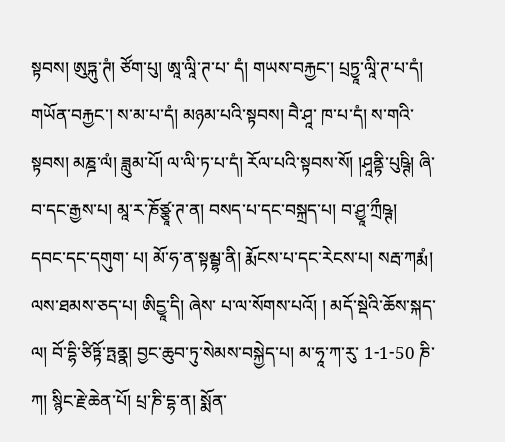སྟབས། ཨུཏྐུ་ཊཾ། ཙོག་པུ། ཨཱ་ལཱི་ཊ་པ་ དཾ། གཡས་བརྐྱང་། པྲཏྱཱ་ལཱི་ཊ་པ་དཾ། གཡོན་བརྐྱང་། ས་མ་པ་དཾ། མཉམ་པའི་སྟབས། བཻ་ཤཱ་ ཁ་པ་དཾ། ས་གའི་སྟབས། མཎྜ་ལཾ། ཟླུམ་པོ། ལ་ལི་ཏ་པ་དཾ། རོལ་པའི་སྟབས་སོ། །ཤཱནྟི་པུཥྚི། ཞི་བ་དང་རྒྱས་པ། མཱ་ར་ཎོཙྩཱ་ཊ་ན། བསད་པ་དང་བསྐྲད་པ། བ་ཤྱཱ་ཀྲྀཥྚ། དབང་དང་དགུག་ པ། མོ་ཧ་ན་སྟམྦྷ་ནི། རྨོངས་པ་དང་རེངས་པ། སརྦ་ཀརྨཾ། ལས་ཐམས་ཅད་པ། ཨིདྱཱ་དི། ཞེས་ པ་ལ་སོགས་པའོ། ། མདོ་སྡེའི་ཆོས་སྐད་ལ། བོ་དྷི་ཙིཏྟོ་ཏྤནྣ། བྱང་ཆུབ་ཏུ་སེམས་བསྐྱེད་པ། མ་ཧཱ་ཀ་རུ་ 1-1-50 ཎི་ཀ། སྙིང་རྗེ་ཆེན་པོ། པྲ་ཎི་དྷ་ན། སྨོན་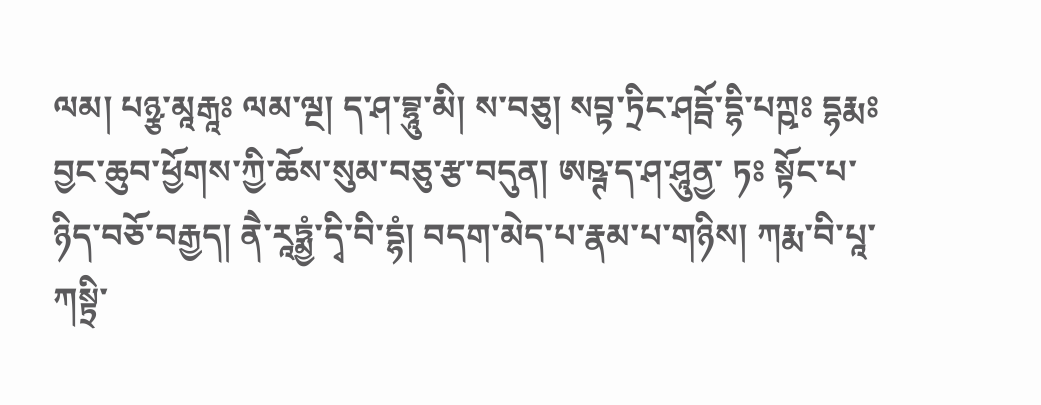ལམ། པཉྩ་མཱརྒཱཿ ལམ་ལྔ། ད་ཤ་བྷཱུ་མི། ས་བཅུ། སབྟ་ཏྲིང་ཤདྦོ་དྷི་པཀྵཿ དྷརྨཿ བྱང་ཆུབ་ཕྱོགས་ཀྱི་ཆོས་སུམ་བཅུ་རྩ་བདུན། ཨཥྚ་ད་ཤ་ཤཱུནྱ་ ཏཿ སྟོང་པ་ཉིད་བཅོ་བརྒྱད། ནཻ་རཱཏྨྱཾ་དྭི་བི་དྷཾ། བདག་མེད་པ་རྣམ་པ་གཉིས། ཀརྨ་བི་པཱ་ཀསྟྲི་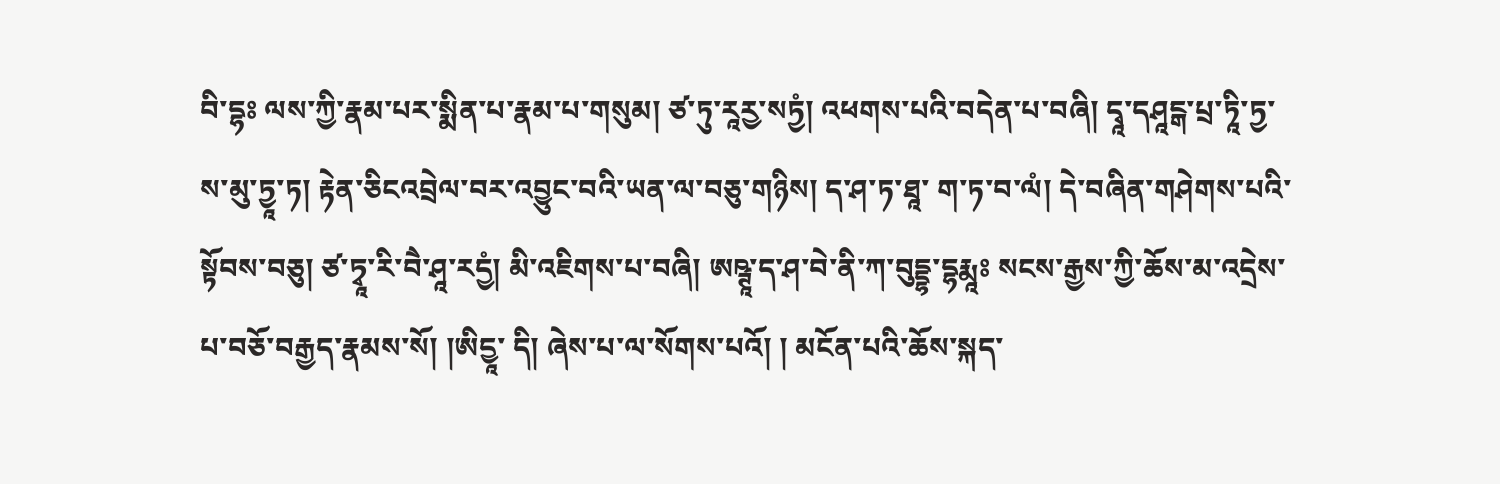བི་དྷཿ ལས་ཀྱི་རྣམ་པར་སྨིན་པ་རྣམ་པ་གསུམ། ཙ་ཏུ་རཱརྱ་སཏྱཾ། འཕགས་པའི་བདེན་པ་བཞི། དྭཱ་དཤཱངྒ་པྲ་ཏཱི་ཏྱ་ས་མུ་ཏྱཱ་ཏ། རྟེན་ཅིངའབྲེལ་བར་འབྱུང་བའི་ཡན་ལ་བཅུ་གཉིས། ད་ཤ་ཏ་ཐཱ་ ག་ཏ་བ་ལཾ། དེ་བཞིན་གཤེགས་པའི་སྟོབས་བཅུ། ཙ་ཏྭཱ་རི་བཻ་ཤཱ་རདྱཾ། མི་འཇིགས་པ་བཞི། ཨཥྚཱ་ད་ཤ་བེ་ནི་ཀ་བུདྡྷ་དྷརྨཱཿ སངས་རྒྱས་ཀྱི་ཆོས་མ་འདྲེས་པ་བཅོ་བརྒྱད་རྣམས་སོ། །ཨིདྱཱ་ དི། ཞེས་པ་ལ་སོགས་པའོ། ། མངོན་པའི་ཆོས་སྐད་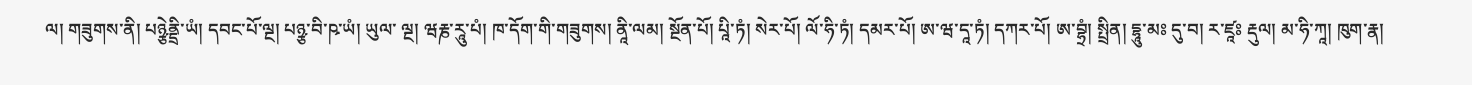ལ། གཟུགས་ནི། པཉྩེནྡྲི་ཡཾ། དབང་པོ་ལྔ། པཉྩ་བི་ཥ་ཡཾ། ཡུལ་ ལྔ། ཝརྞ་རཱུ་པཾ། ཁ་དོག་གི་གཟུགས། ནཱི་ལམ། སྔོན་པོ། པཱི་ཏཾ། སེར་པོ། ལོ་ཧི་ཏཾ། དམར་པོ། ཨ་ཝ་དཱ་ཏཾ། དཀར་པོ། ཨ་བྷྲཾ། སྤྲིན། དྷཱུ་མཿ དུ་བ། ར་ཛཱཿ རྡུལ། མ་ཧི་ཀཱ། ཁུག་རྣ།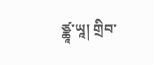ཙྪཱ་ཡཱ། གྲིབ་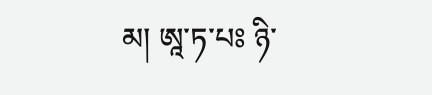མ། ཨཱ་ཏ་པཿ ཉི་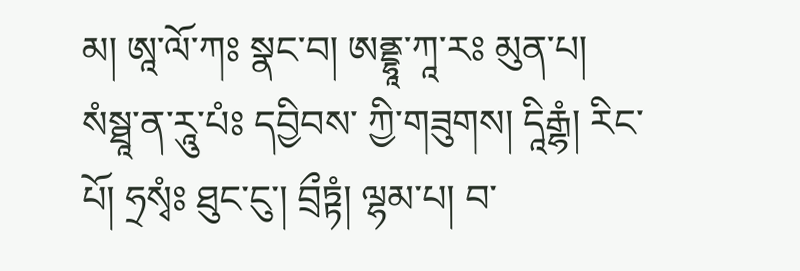མ། ཨཱ་ལོ་ཀཿ སྣང་བ། ཨནྡྷཱ་ཀཱ་རཿ མུན་པ། སཾསྠཱ་ན་རཱུ་པཾཿ དབྱིབས་ ཀྱི་གཟུགས། དཱིརྒྷཾ། རིང་པོ། ཧྲསྭཾཿ ཐུང་ངུ་། བྲྀཏྟཾ། ལྷམ་པ། བ་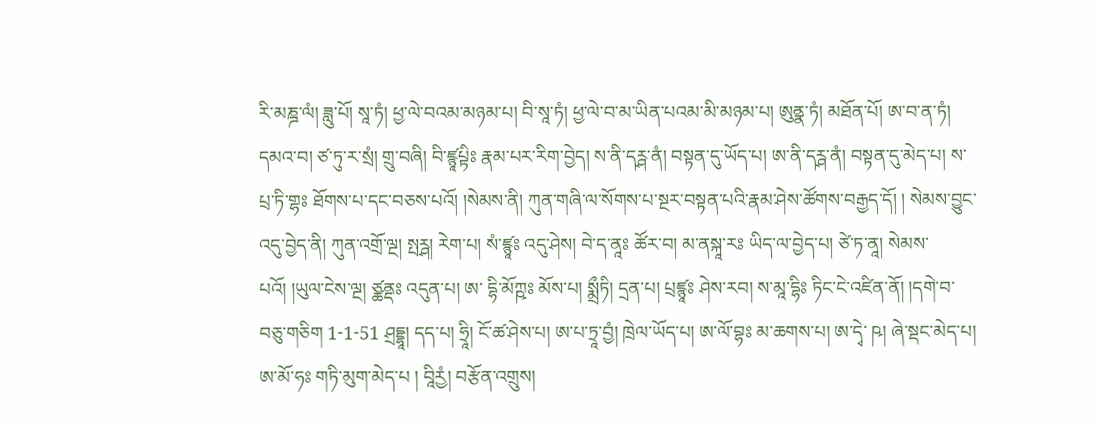རི་མཎྜ་ལཾ། ཟླུ་པོ། སཱ་ཏཾ། ཕྱ་ལེ་བའམ་མཉམ་པ། བི་སཱ་ཏཾ། ཕྱ་ལེ་བ་མ་ཡིན་པའམ་མི་མཉམ་པ། ཨུནྣ་ཏཾ། མཐོན་པོ། ཨ་བ་ན་ཏཾ། དམའ་བ། ཙ་ཏུ་ར་སྲཾ། གྲུ་བཞི། བི་ཛྙཱཔྟིཿ རྣམ་པར་རིག་བྱེད། ས་ནི་དཪྴ་ནཾ། བསྟན་དུ་ཡོད་པ། ཨ་ནི་དཪྴ་ནཾ། བསྟན་དུ་མེད་པ། ས་པྲ་ཏི་གྷཿ ཐོགས་པ་དང་བཅས་པའོ། །སེམས་ནི། ཀུན་གཞི་ལ་སོགས་པ་སྔར་བསྟན་པའི་རྣམ་ཤེས་ཚོགས་བརྒྱད་དོ། ། སེམས་བྱུང་འདུ་བྱེད་ནི། ཀུན་འགྲོ་ལྔ། སྤཪྴ། རེག་པ། སཾ་ཛྙཱཿ འདུ་ཤེས། བེ་ད་ནཱཿ ཚོར་བ། མ་ནསྐཱ་རཿ ཡིད་ལ་བྱེད་པ། ཙེ་ཏ་ནཱ། སེམས་པའོ། །ཡུལ་ངེས་ལྔ། ཙྪནྡཿ འདུན་པ། ཨ་ དྷི་མོཀྵཿ མོས་པ། སྨྲྀཏི། དྲན་པ། པྲཛྙཱཿ ཤེས་རབ། ས་མཱ་དྷིཿ ཏིང་ངེ་འཛིན་ནོ། །དགེ་བ་བཅུ་གཅིག 1-1-51 ཤྲདྡྷཱ། དད་པ། ཧྲཱི། ངོ་ཚ་ཤེས་པ། ཨ་པ་ཏྲཱ་བྱཾ། ཁྲེལ་ཡོད་པ། ཨ་ལོ་བྷཿ མ་ཆགས་པ། ཨ་དྭེ་ ཥ། ཞེ་སྡང་མེད་པ། ཨ་མོ་ཧཿ གཏི་མུག་མེད་པ ། བཱིརྱཾ། བརྩོན་འགྲུས།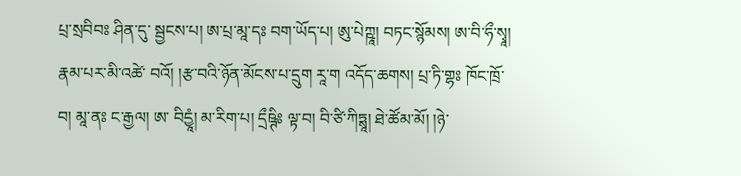པྲ་སྲབིབཿ ཤིན་དུ་ སྦྱངས་པ། ཨ་པྲ་མཱ་དཿ བག་ཡོད་པ། ཨུ་པེཀྵཱ། བཏང་སྙོམས། ཨ་བི་ཧྀ་སྭཱ། རྣམ་པར་མི་འཚེ་ བའོ། །རྩ་བའི་ཉོན་མོངས་པ་དྲུག རཱ་ག འདོད་ཆགས། པྲ་ཏི་གྷཿ ཁོང་ཁྲོ་བ། མཱ་ནཿ ང་རྒྱལ། ཨ་ བིདྱཱཾ། མ་རིག་པ། དྲྀཥྚིཿ ལྟ་བ། བི་ཙི་ཀིཏྶཱ། ཐེ་ཚོམ་མོ། །ཉེ་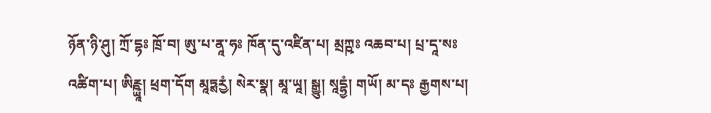ཉོན་ཉི་ཤུ། ཀྲོ་དྷཿ ཁྲོ་བ། ཨུ་པ་ནཱ་ཧཿ ཁོན་དུ་འཛིན་པ། མྲཀྵཿ འཆབ་པ། པྲ་དཱ་སཿ འཚིག་པ། ཨིཪྵྻཱ། ཕྲག་དོག མཱཏྶརྱཾ། སེར་སྣ། མཱ་ཡཱ། སྒྱུ། སཱདྷྱཾ། གཡོ། མ་དཿ རྒྱགས་པ།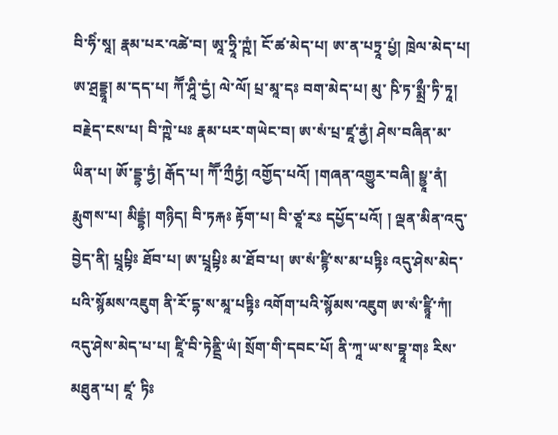བི་ཧིཾ་སཱ། རྣམ་པར་འཚེ་བ། ཨཱ་ཧྲཱི་ཀྵཾ། ངོ་ཚ་མེད་པ། ཨ་ན་པཏྲཱ་པྱཾ། ཁྲེལ་མེད་པ། ཨ་ཤྲདྡྷཱ། མ་དད་པ། ཀཽ་ཤཱི་དྱཾ། ལེ་ལོ། པྲ་མཱ་དཿ བག་མེད་པ། མུ་ ཥི་ཏ་སྨྲྀ་ཏི་ཏཱ། བརྗེད་ངས་པ། བི་ཀྵེ་པཿ རྣམ་པར་གཡེང་བ། ཨ་སཾ་པྲ་ཛཱ་ནྱཾ། ཤེས་བཞིན་མ་ ཡིན་པ། ཨོ་དྡྷ་ཏྱཾ། རྒོད་པ། ཀཽ་ཀྲྀཏྱཾ། འགྱོད་པའོ། །གཞན་འགྱུར་བཞི། སྟྱཱ་ནཾ། རྨུགས་པ། མིདྡྷཾ། གཉིད། བི་ཏརྐཿ རྟོག་པ། བི་ཙཱ་རཿ དཔྱོད་པའོ། ། ལྡན་མིན་འདུ་བྱེད་ནི། པྲཱཔྟིཿ ཐོབ་པ། ཨ་པྲཱཔྟིཿ མ་ཐོབ་པ། ཨ་སཾ་ཛྙི་ས་མ་པཏྟིཿ འདུ་ཤེས་མེད་པའི་སྙོམས་འཇུག ནི་རོ་དྷ་ས་མཱ་པཏྟིཿ འགོག་པའི་སྙོམས་འཇུག ཨ་སཾ་ཛྙཱི་ཀཾ། འདུ་ཤེས་མེད་པ་པ། ཛཱི་བི་ཏེནྡྲི་ཡཾ། སྲོག་གི་དབང་པོ། ནི་ཀཱ་ཡ་ས་བྷཱ་གཿ རིས་མཐུན་པ། ཛཱ་ ཏིཿ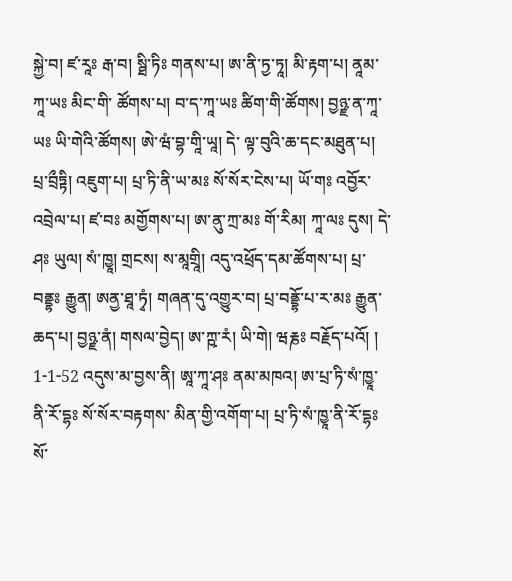སྐྱེ་བ། ཛ་རཱཿ རྒ་བ། སྠི་ཏིཿ གནས་པ། ཨ་ནི་ཏྱ་ཏཱ། མི་རྟག་པ། ནཱམ་ཀཱ་ཡཿ མིང་གི་ ཚོགས་པ། བ་ད་ཀཱ་ཡཿ ཚིག་གི་ཚོགས། བྱཉྫ་ན་ཀཱ་ཡཿ ཡི་གེའི་ཚོགས། ཨེ་ཝཾ་བྷ་གཱི་ཡཱ། དེ་ ལྟ་བུའི་ཆ་དང་མཐུན་པ། པྲ་བྲྀཏྟི། འཇུག་པ། པྲ་ཏི་ནི་ཡ་མཿ སོ་སོར་ངེས་པ། ཡོ་གཿ འབྱོར་ འབྲེལ་པ། ཛ་བཿ མགྱོགས་པ། ཨ་ནུ་ཀྲ་མཿ གོ་རིམ། ཀཱ་ལཿ དུས། དེ་ཤཿ ཡུལ། སཾ་ཁྱཱ། གྲངས། ས་མཱགྲཱི། འདུ་འཕྲོད་དམ་ཚོགས་པ། པྲ་བནྡྷཿ རྒྱུན། ཨནྱ་ཐཱ་ཏྭཾ། གཞན་དུ་འགྱུར་བ། པྲ་བནྡྷོ་པ་ར་མཿ རྒྱུན་ཆད་པ། བྱཉྫ་ནཾ། གསལ་བྱེད། ཨ་ཀྵ་རཾ། ཡི་གེ། ཝརྞཿ བརྗོད་པའོ། ། 1-1-52 འདུས་མ་བྱས་ནི། ཨཱ་ཀཱ་ཤཿ ནམ་མཁའ། ཨ་པྲ་ཏི་སཾ་ཁྱཱ་ནི་རོ་དྷཿ སོ་སོར་བརྟགས་ མིན་གྱི་འགོག་པ། པྲ་ཏི་སཾ་ཁྱཱ་ནི་རོ་དྷཿ སོ་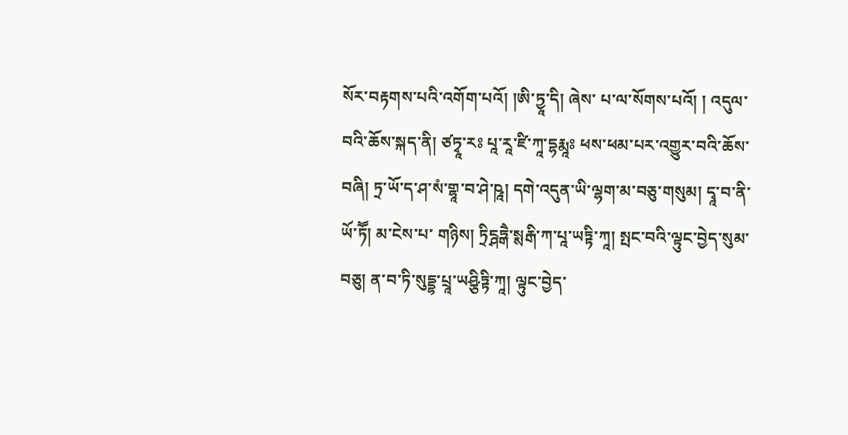སོར་བརྟགས་པའི་འགོག་པའོ། །ཨི་ཏྱཱ་དི། ཞེས་ པ་ལ་སོགས་པའོ། ། འདུལ་བའི་ཆོས་སྐད་ནི། ཙཏྭཱ་རཿ པཱ་རཱ་ཛི་ཀཱ་དྷརྨཱཿ ཕས་ཕམ་པར་འགྱུར་བའི་ཆོས་ བཞི། ཏྲ་ཡོ་ད་ཤ་སཾ་གྷཱ་བ་ཤེ་ཥཱ། དགེ་འདུན་ཡི་ལྷག་མ་བཅུ་གསུམ། དྭཱ་བ་ནི་ཡོ་ཏཽ། མ་ངེས་པ་ གཉིས། ཏྲིངྴཏྒཻ་སྶརྒི་ཀ་པཱ་ཡཏྟི་ཀཱ། སྤང་བའི་ལྟུང་བྱེད་སུམ་བཅུ། ན་བ་ཏི་སུདྡྷ་པྲཱ་ཡཤྩིཏྟི་ཀཱ། ལྟུང་བྱེད་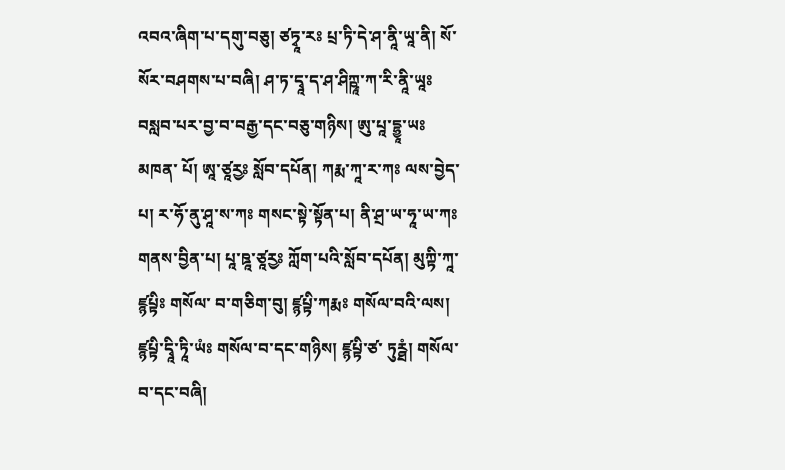འབའ་ཞིག་པ་དགུ་བཅུ། ཙཏྭཱ་རཿ པྲ་ཏི་དེ་ཤ་ནཱི་ཡཱ་ནི། སོ་སོར་བཤགས་པ་བཞི། ཤ་ཏ་དྭཱ་ད་ཤ་ཤིཀྵཱ་ཀ་རི་ནཱི་ཡཱཿ བསླབ་པར་བྱ་བ་བརྒྱ་དང་བཅུ་གཉིས། ཨུ་པཱ་དྷྱཱ་ཡཿ མཁན་ པོ། ཨཱ་ཙཱརྱཿ སློབ་དཔོན། ཀརྨ་ཀཱ་ར་ཀཿ ལས་བྱེད་པ། ར་ཧོ་ནུ་ཤཱ་ས་ཀཿ གསང་སྟེ་སྟོན་པ། ནི་ཤྲ་ཡ་ཧཱ་ཡ་ཀཿ གནས་བྱིན་པ། པཱ་ཋཱ་ཙཱརྱཿ ཀློག་པའི་སློབ་དཔོན། མུཀྟི་ཀཱ་ཛྙཔྟིཿ གསོལ་ བ་གཅིག་བུ། ཛྙཔྟི་ཀརྨཿ གསོལ་བའི་ལས། ཛྙཔྟི་དྭཱི་ཏཱི་ཡཾཿ གསོལ་བ་དང་གཉིས། ཛྙཔྟི་ཙ་ ཏུཪྠཾ། གསོལ་བ་དང་བཞི།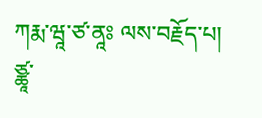ཀརྨ་ཝཱ་ཙ་ནཱཿ ལས་བརྗོད་པ། ཙྪཱ་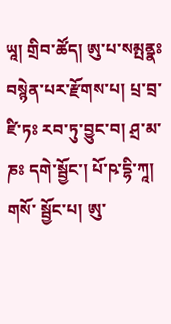ཡཱ། གྲིབ་ཚོད། ཨུ་པ་སམྤནྣཿ བསྙེན་པར་རྫོགས་པ། པྲ་བྲ་ཛི་ཏཿ རབ་ཏུ་བྱུང་བ། ཤྲ་མ་ཎཿ དགེ་སྦྱོང་། པོ་ཥ་དྷི་ཀཱ། གསོ་ སྦྱོང་པ། ཨུ་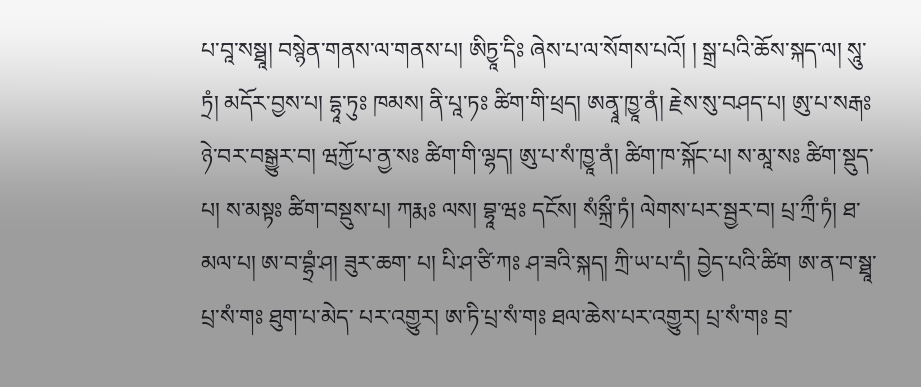པ་བཱ་སསྠཱ། བསྙེན་གནས་ལ་གནས་པ། ཨིཏྱཱ་དིཿ ཞེས་པ་ལ་སོགས་པའོ། ། སྒྲ་པའི་ཆོས་སྐད་ལ། སཱུ་ཏྲཾ། མདོར་བྱས་པ། དྷཱ་ཏུཿ ཁམས། ནི་པཱ་ཏཿ ཚིག་གི་ཕྲད། ཨནྭཱ་ཁྱཱ་ནཾ། རྗེས་སུ་བཤད་པ། ཨུ་པ་སརྒཿ ཉེ་བར་བསྒྱུར་བ། ཝཀྱོ་པ་ནྱ་སཿ ཚིག་གི་ལྷད། ཨུ་པ་སཾ་ཁྱཱ་ནཾ། ཚིག་ཁ་སྐོང་པ། ས་མཱ་སཿ ཚིག་སྡུད་པ། ས་མསྟཿ ཚིག་བསྡུས་པ། ཀརྨཿ ལས། བྷཱ་ཝཿ དངོས། སཾསྐྲྀ་ཏཾ། ལེགས་པར་སྦྱར་བ། པྲ་ཀྲྀ་ཏཾ། ཐ་མལ་པ། ཨ་བ་བྷྲཾ་ཤ། ཟུར་ཆག་ པ། པི་ཤ་ཙི་ཀཿ ཤ་ཟའི་སྐད། ཀྲི་ཡ་པ་དཾ། བྱེད་པའི་ཚིག ཨ་ན་བ་སྠཱ་པྲ་སཾ་གཿ ཐུག་པ་མེད་ པར་འགྱུར། ཨ་ཏི་པྲ་སཾ་གཿ ཐལ་ཆེས་པར་འགྱུར། པྲ་སཾ་གཿ བྲ་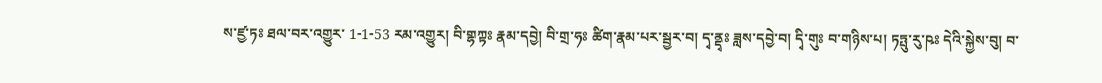ས་ཛྱ་ཏཿ ཐལ་བར་འགྱུར་ 1-1-53 རམ་འགྱུར། བི་གྷཀྟཿ རྣམ་དབྱེ། བི་གྲ་ཧཿ ཚིག་རྣམ་པར་སྦྱར་བ། དྭ་ནྡྭཿ ཟླས་དབྱེ་བ། དྭི་གུཿ བ་གཉིས་པ། ཏཏྤུ་རུ་ཥཿ དེའི་སྐྱེས་བུ། བ་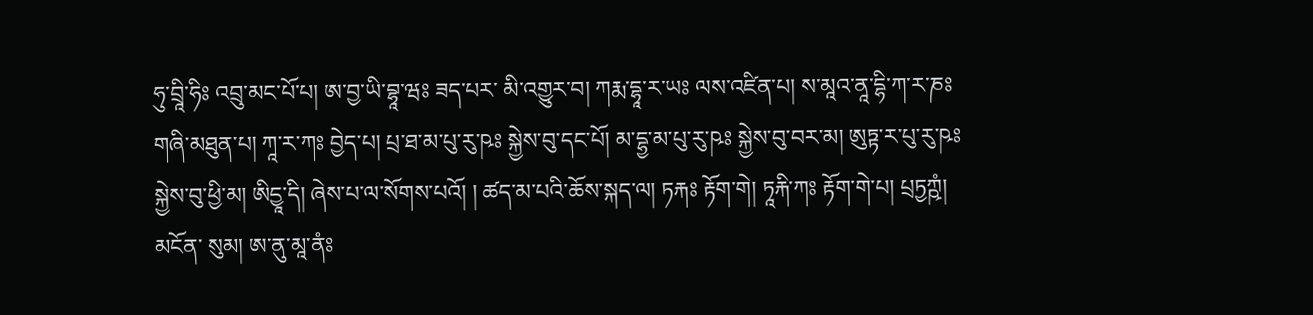ཧུ་བྲཱི་ཧིཿ འབྲུ་མང་པོ་པ། ཨ་བྱ་ཡི་བྷཱ་ཝཿ ཟད་པར་ མི་འགྱུར་བ། ཀརྨ་དྷཱ་ར་ཡཿ ལས་འཛིན་པ། ས་མཱའ་ནཱ་དྷི་ཀ་ར་ཎཿ གཞི་མཐུན་པ། ཀཱ་ར་ཀཿ བྱེད་པ། པྲ་ཐ་མ་པུ་རུ་ཥཿ སྐྱེས་བུ་དང་པོ། མ་དྷྱ་མ་པུ་རུ་ཥཿ སྐྱེས་བུ་བར་མ། ཨུཏྟ་ར་པུ་རུ་ཥཿ སྐྱེས་བུ་ཕྱི་མ། ཨིདྱཱ་དི། ཞེས་པ་ལ་སོགས་པའོ། ། ཚད་མ་པའི་ཆོས་སྐད་ལ། ཏརྐཿ རྟོག་གེ། ཏཱརྐི་ཀཿ རྟོག་གེ་པ། པྲཏྱཀྵཾ། མངོན་ སུམ། ཨ་ནུ་མཱ་ནཾཿ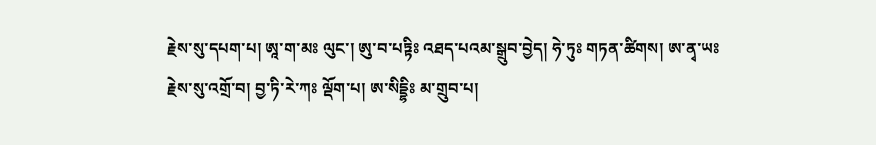རྗེས་སུ་དཔག་པ། ཨཱ་ག་མཿ ལུང་། ཨུ་བ་པཏྟིཿ འཐད་པའམ་སྒྲུབ་བྱེད། ཧེ་ཏུཿ གཏན་ཚིགས། ཨ་ནྭ་ཡཿ རྗེས་སུ་འགྲོ་བ། བྱ་ཏི་རེ་ཀཿ ལྡོག་པ། ཨ་སིདྡྷིཿ མ་གྲུབ་པ།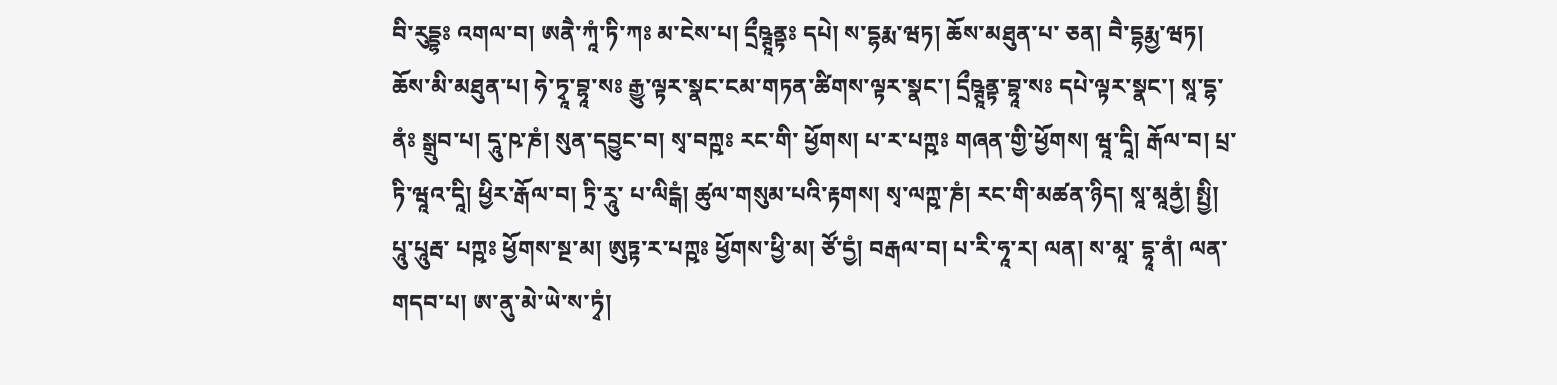བི་རུདྡྷཿ འགལ་བ། ཨནཻ་ཀཱཾ་ཏི་ཀཿ མ་ངེས་པ། དྲྀཥྚཱནྟཿ དཔེ། ས་དྷརྨ་ཝཏ། ཆོས་མཐུན་པ་ ཅན། བཻ་དྷརྨྱ་ཝཏ། ཆོས་མི་མཐུན་པ། ཧེ་ཏྭཱ་བྷཱ་སཿ རྒྱུ་ལྟར་སྣང་ངམ་གཏན་ཚིགས་ལྟར་སྣང་། དྲྀཥྚཱནྟ་བྷཱ་སཿ དཔེ་ལྟར་སྣང་། སཱ་དྷ་ནཾཿ སྒྲུབ་པ། དཱུ་ཥ་ཎཾ། སུན་དབྱུང་བ། སྭ་བཀྵཿ རང་གི་ ཕྱོགས། པ་ར་པཀྵཿ གཞན་གྱི་ཕྱོགས། ཝཱ་དཱི། རྒོལ་བ། པྲ་ཏི་ཝཱའ་དཱི། ཕྱིར་རྒོལ་བ། ཏྲི་རཱུ་ པ་ལིངྒཾ། ཚུལ་གསུམ་པའི་རྟགས། སྭ་ལཀྵ་ཎཾ། རང་གི་མཚན་ཉིད། སཱ་མཱནྱཾ། སྤྱི། པཱུ་པཱུརྦ་ པཀྵཿ ཕྱོགས་སྔ་མ། ཨུཏྟ་ར་པཀྵཿ ཕྱོགས་ཕྱི་མ། ཙོ་དྱཾ། བརྒལ་བ། པ་རི་ཧཱ་ར། ལན། ས་མཱ་ དྷཱ་ནཾ། ལན་གདབ་པ། ཨ་ནུ་མེ་ཡེ་ས་ཏྭཾ།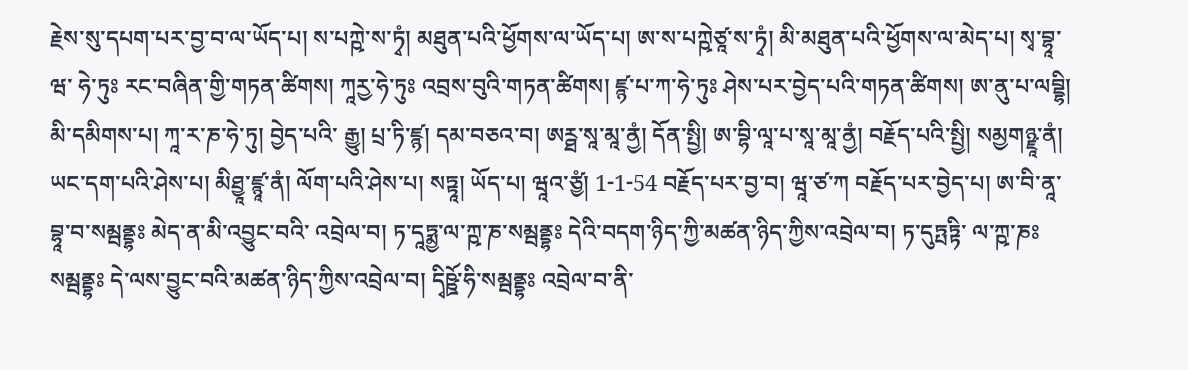རྗེས་སུ་དཔག་པར་བྱ་བ་ལ་ཡོད་པ། ས་པཀྵེ་ས་ཏྭཾ། མཐུན་པའི་ཕྱོགས་ལ་ཡོད་པ། ཨ་ས་པཀྵེཙཱ་ས་ཏྭཾ། མི་མཐུན་པའི་ཕྱོགས་ལ་མེད་པ། སྭ་བྷཱ་ཝ་ ཧེ་ཏུཿ རང་བཞིན་གྱི་གཏན་ཚིགས། ཀཱརྱ་ཧེ་ཏུཿ འབྲས་བུའི་གཏན་ཚིགས། ཛྙ་པ་ཀ་ཧེ་ཏུཿ ཤེས་པར་བྱེད་པའི་གཏན་ཚིགས། ཨ་ནུ་པ་ལབྡྷི། མི་དམིགས་པ། ཀཱ་ར་ཎ་ཧེ་ཏུ། བྱེད་པའི་ རྒྱུ། པྲ་ཏི་ཛྙ། དམ་བཅའ་བ། ཨཪྠ་སཱ་མཱ་ནྱཾ། དོན་སྤྱི། ཨ་བྷི་ལཱ་པ་སཱ་མཱ་ནྱཾ། བརྗོད་པའི་སྤྱི། སམྱགཉྫཱ་ནཾ། ཡང་དག་པའི་ཤེས་པ། མིཐྱཱ་ཛྙཱ་ནཾ། ལོག་པའི་ཤེས་པ། སཏྟཱ། ཡོད་པ། ཝཱའ་ཙྱཾ། 1-1-54 བརྗོད་པར་བྱ་བ། ཝཱ་ཙ་ཀ བརྗོད་པར་བྱེད་པ། ཨ་བི་ནཱ་བྷཱ་བ་སམྦནྡྷཿ མེད་ན་མི་འབྱུང་བའི་ འབྲེལ་བ། ཏ་དཱཏྨྱ་ལ་ཀྵ་ཎ་སམྦནྡྷཿ དེའི་བདག་ཉིད་ཀྱི་མཚན་ཉིད་ཀྱིས་འབྲེལ་བ། ཏ་དུཏྤཏྟི་ ལ་ཀྵ་ཎཿ སམྦནྡྷཿ དེ་ལས་བྱུང་བའི་མཚན་ཉིད་ཀྱིས་འབྲེལ་བ། དྭིཥྛོ་ཧི་སམྦནྡྷཿ འབྲེལ་བ་ནི་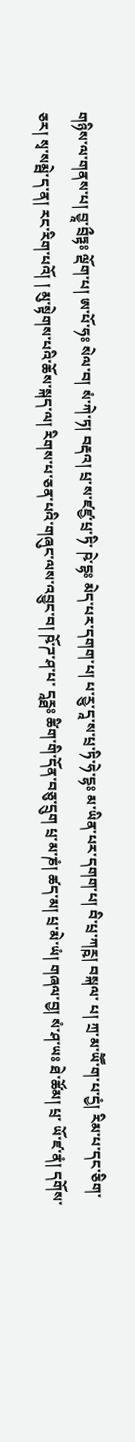གཉིས་ལ་གནས་པ། བྱཱ་བྲྀཏྟཿ ལྡོག་པ། ཨ་པོ་ཧཿ སེལ་བ། སཾ་ཀེ་ཏ། བརྡའ། པྲ་ས་ཛཛྱ་པྲ་ཏི་ ཥེ་དྷཿ མེད་པར་དགག་པ། པ་རྱུ་དཱ་ས་པྲ་ཏི་ཧེ་དྷཿ མ་ཡིན་པར་དགག་པ། བི་པྲ་ཀཪྵ། བསྐལ་ པ། ཀྲ་མ་ཡཽ་ག་པ་དྱཾ། རིམ་པ་དང་ཅིག་ཅར། སྭ་སམྦེ་ད་ན། རང་རིག་པའོ། ། མུ་སྟེགས་པའི་ཆོས་སྐད་ལ། རིགས་པ་ཅན་པའི་གཞུང་ལས་འབྱུང་བ། ཥོ་ཌ་ཤ་པ་ དཱཪྠཿ ཚིག་གི་དོན་བཅུ་དྲུག པྲ་མ་ཎཾ། ཚད་མ། པྲ་མེ་ཡཾ། གཞལ་བྱ། སཾ་ཤ་ཡཿ ཐེ་ཚོམ། པྲ་ ཡོ་ཛ་ནཾ། དགོས་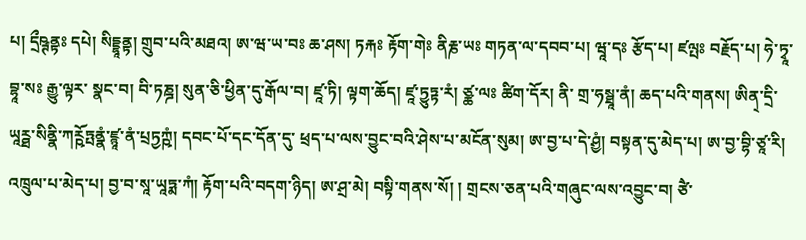པ། དྲྀཥྚནྟཿ དཔེ། སིདྡྷཱནྟ། གྲུབ་པའི་མཐའ། ཨ་ཝ་ཡ་བཿ ཆ་ཤས། ཏརྐཿ རྟོག་གེཿ ནིརྞ་ཡཿ གཏན་ལ་དབབ་པ། ཝཱ་དཿ རྩོད་པ། ཛལྤཿ བརྗོད་པ། ཧེ་ཏྭཱ་བྷཱ་སཿ རྒྱུ་ལྟར་ སྣང་བ། བི་ཏཎྜ། སུན་ཅི་ཕྱིན་དུ་རྒོལ་བ། ཛཱ་ཏི། ལྟག་ཆོད། ཛཱ་ཏྱུཏྟ་རཾ། ཙྪ་ལཿ ཚིག་དོར། ནི་ གྲ་ཧསྠཱ་ནཾ། ཆད་པའི་གནས། ཨིན྄་དྲི་ཡཱཪྠ་སིནྣི་ཀཪྵོཏྤནྣཾ་ཛྙཱ་ནཾ་པྲཏྱཀྵཾ། དབང་པོ་དང་དོན་དུ་ ཕྲད་པ་ལས་བྱུང་བའི་ཤེས་པ་མངོན་སུམ། ཨ་བྱ་པ་དེ་ཤྱཾ། བསྟན་དུ་མེད་པ། ཨ་བྱ་བྷི་ཙཱ་རི། འཁྲུལ་པ་མེད་པ། བྱ་བ་སཱ་ཡཱཏྨ་ཀཾ། རྟོག་པའི་བདག་ཉིད། ཨ་ཤྲ་མེ། བསྟི་གནས་སོ། ། གྲངས་ཅན་པའི་གཞུང་ལས་འབྱུང་བ། ཙཻ་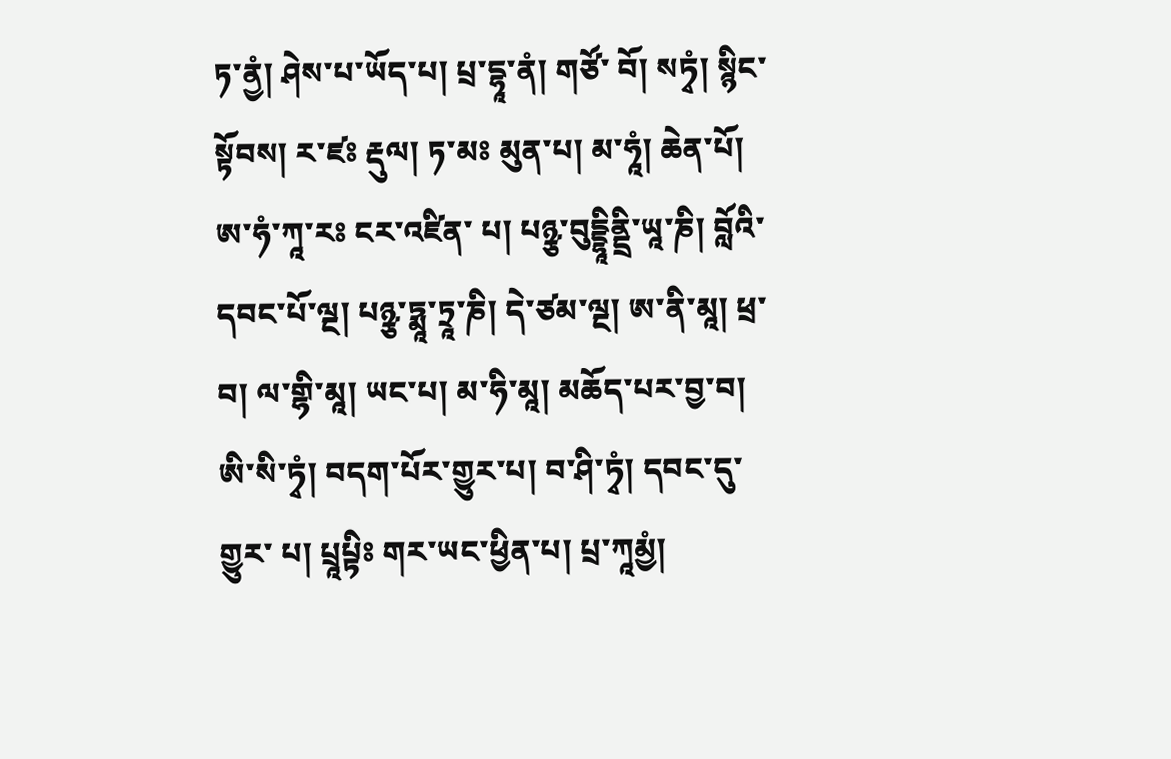ཏ་ནྱཾ། ཤེས་པ་ཡོད་པ། པྲ་དྷཱ་ནཾ། གཙོ་ བོ། སཏྭཾ། སྙིང་སྟོབས། ར་ཛཿ རྡུལ། ཏ་མཿ མུན་པ། མ་ཧཱཾ། ཆེན་པོ། ཨ་ཧཾ་ཀཱ་རཿ ངར་འཛིན་ པ། པཉྩ་བུདྡྷཱིནྡྲི་ཡཱ་ཎི། བློའི་དབང་པོ་ལྔ། པཉྩ་ཏྨཱ་ཏྲཱ་ཎི། དེ་ཙམ་ལྔ། ཨ་ནི་མཱ། ཕྲ་བ། ལ་གྷི་མཱ། ཡང་པ། མ་ཧི་མཱ། མཆོད་པར་བྱ་བ། ཨི་སི་ཏྭཾ། བདག་པོར་གྱུར་པ། བ་ཤི་ཏྭཾ། དབང་དུ་གྱུར་ པ། པྲཱཔྟིཿ གར་ཡང་ཕྱིན་པ། པྲ་ཀཱམྱཾ།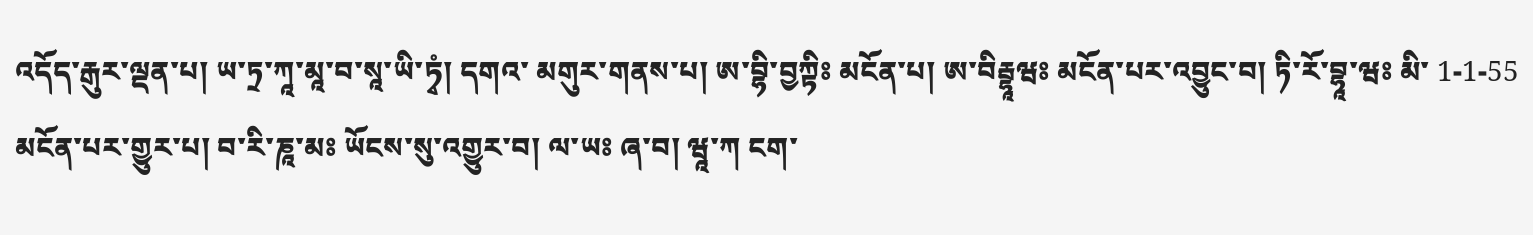འདོད་རྒུར་ལྡན་པ། ཡ་ཏྲ་ཀཱ་མཱ་བ་སཱ་ཡི་ཏྭཾ། དགའ་ མགུར་གནས་པ། ཨ་བྷི་བྱཀྟིཿ མངོན་པ། ཨ་བིརྦྷཱཝཿ མངོན་པར་འབྱུང་བ། ཏི་རོ་བྷཱ་ཝཿ མི་ 1-1-55 མངོན་པར་གྱུར་པ། བ་རི་ཎཱ་མཿ ཡོངས་སུ་འགྱུར་བ། ལ་ཡཿ ཞ་བ། ཝཱ་ཀ ངག་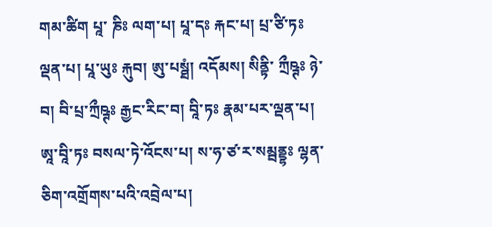གམ་ཚིག པཱ་ ཎིཿ ལག་པ། པཱ་དཿ རྐང་པ། པྲ་ཙི་ཏཿ ལྡན་པ། པཱ་ཡུཿ རྐུབ། ཨུ་པསྠཾ། འདོམས། སིནྟི་ ཀྲྀཥྚཿ ཉེ་བ། བི་པྲ་ཀྲྀཥྚཿ རྒྱང་རིང་བ། བཱི་ཏཿ རྣམ་པར་ལྡན་པ། ཨཱ་བཱི་ཏཿ བསལ་ཏེ་འོངས་པ། ས་ཧ་ཙ་ར་སམྦནྡྷཿ ལྷན་ཅིག་འགྲོགས་པའི་འབྲེལ་པ།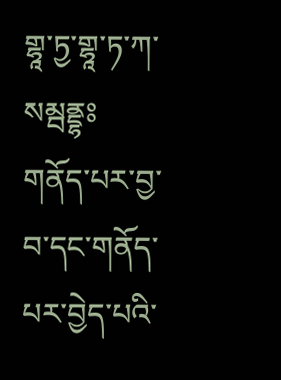གྷཱ་ཏྱ་གྷཱ་ཏ་ཀ་སམྦནྡྷཿ གནོད་པར་བྱ་ བ་དང་གནོད་པར་བྱེད་པའི་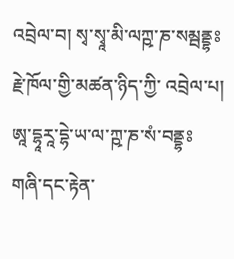འབྲེལ་བ། སྭ་སྭཱ་མི་ལཀྵ་ཎ་སམྦནྡྷཿ རྗེ་ཁོལ་གྱི་མཚན་ཉིད་ཀྱི་ འབྲེལ་པ། ཨཱ་དྷཱརཱ་དྷེ་ཡ་ལ་ཀྵ་ཎ་སཾ་བནྡྷཿ གཞི་དང་རྟེན་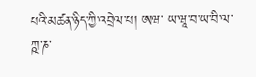པའི་མཚན་ཉིད་ཀྱི་འབྲེལ་པ། ཨཝ་ ཡ་ཝཱ་བ་ཡ་བི་ལ་ཀྵ་ཎ་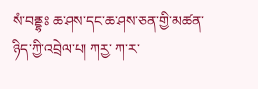སཾ་བནྡྷཿ ཆ་ཤས་དང་ཆ་ཤས་ཅན་གྱི་མཚན་ཉིད་ཀྱི་འབྲེལ་པ། ཀརྱ་ ཀ་ར་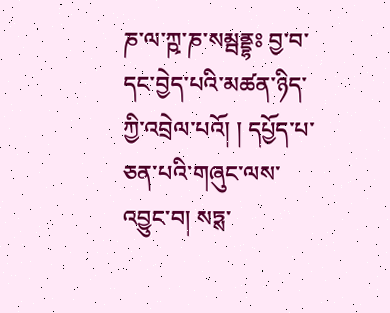ཎ་ལ་ཀྵ་ཎ་སམྦནྡྷཿ བྱ་བ་དང་བྱེད་པའི་མཚན་ཉིད་ཀྱི་འབྲེལ་པའོ། ། དཔྱོད་པ་ཅན་པའི་གཞུང་ལས་འབྱུང་བ། སཏྶ་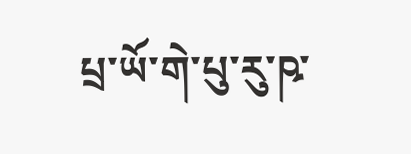པྲ་ཡོ་གེ་པུ་རུ་ཥ་